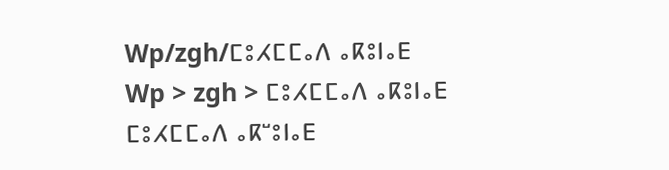Wp/zgh/ⵎⵓⵃⵎⵎⴰⴷ ⴰⴽⵓⵏⴰⴹ
Wp > zgh > ⵎⵓⵃⵎⵎⴰⴷ ⴰⴽⵓⵏⴰⴹ
ⵎⵓⵃⵎⵎⴰⴷ ⴰⴽⵯⵓⵏⴰⴹ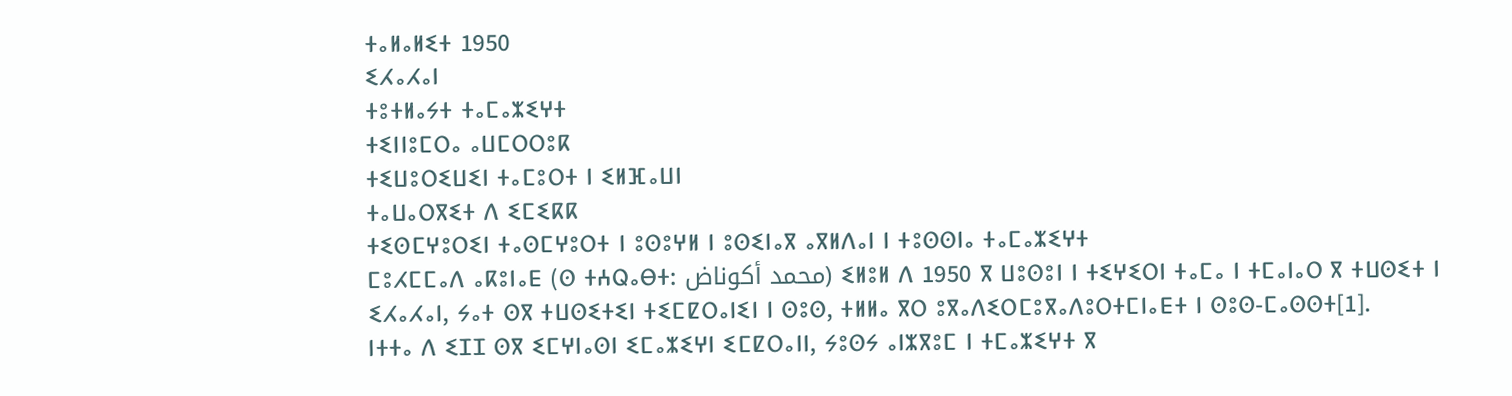ⵜⴰⵍⴰⵍⵉⵜ 1950
ⵉⵃⴰⵃⴰⵏ
ⵜⵓⵜⵍⴰⵢⵜ ⵜⴰⵎⴰⵣⵉⵖⵜ
ⵜⵉⵏⵏⵓⵎⵔⴰ ⴰⵡⵎⵔⵔⵓⴽ
ⵜⵉⵡⵓⵔⵉⵡⵉⵏ ⵜⴰⵎⵓⵔⵜ ⵏ ⵉⵍⴼⴰⵡⵏ
ⵜⴰⵡⴰⵔⴳⵉⵜ ⴷ ⵉⵎⵉⴽⴽ
ⵜⵉⵙⵎⵖⵓⵔⵉⵏ ⵜⴰⵙⵎⵖⵓⵔⵜ ⵏ ⵓⵙⵓⵖⵍ ⵏ ⵓⵙⵉⵏⴰⴳ ⴰⴳⵍⴷⴰⵏ ⵏ ⵜⵓⵙⵙⵏⴰ ⵜⴰⵎⴰⵣⵉⵖⵜ
ⵎⵓⵃⵎⵎⴰⴷ ⴰⴽⵓⵏⴰⴹ (ⵙ ⵜⵄⵕⴰⴱⵜ: محمد أكوناض) ⵉⵍⵓⵍ ⴷ 1950 ⴳ ⵡⵓⵙⵓⵏ ⵏ ⵜⵉⵖⵉⵔⵏ ⵜⴰⵎⴰ ⵏ ⵜⵎⴰⵏⴰⵔ ⴳ ⵜⵡⵙⵉⵜ ⵏ ⵉⵃⴰⵃⴰⵏ, ⵢⴰⵜ ⵙⴳ ⵜⵡⵙⵉⵜⵉⵏ ⵜⵉⵎⵇⵔⴰⵏⵉⵏ ⵏ ⵙⵓⵙ, ⵜⵍⵍⴰ ⴳⵔ ⵓⴳⴰⴷⵉⵔⵎⵓⴳⴰⴷⵓⵔⵜⵎⵏⴰⴹⵜ ⵏ ⵙⵓⵙ-ⵎⴰⵙⵙⵜ[1].
ⵏⵜⵜⴰ ⴷ ⵉⵊⵊ ⵙⴳ ⵉⵎⵖⵏⴰⵙⵏ ⵉⵎⴰⵣⵉⵖⵏ ⵉⵎⵇⵔⴰⵏⵏ, ⵢⵓⵙⵢ ⴰⵏⵣⴳⵓⵎ ⵏ ⵜⵎⴰⵣⵉⵖⵜ ⴳ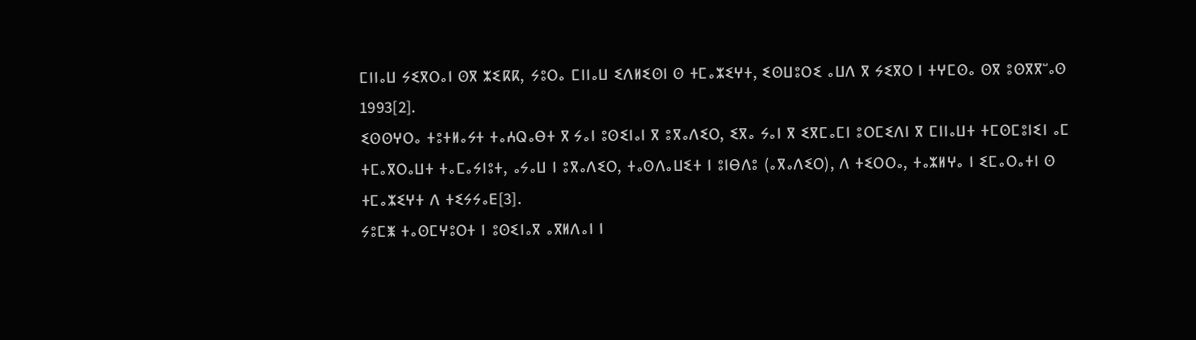ⵎⵏⵏⴰⵡ ⵢⵉⴳⵔⴰⵏ ⵙⴳ ⵣⵉⴽⴽ, ⵢⵓⵔⴰ ⵎⵏⵏⴰⵡ ⵉⴷⵍⵉⵙⵏ ⵙ ⵜⵎⴰⵣⵉⵖⵜ, ⵉⵙⵡⵓⵔⵉ ⴰⵡⴷ ⴳ ⵢⵉⴳⵔ ⵏ ⵜⵖⵎⵙⴰ ⵙⴳ ⵓⵙⴳⴳⵯⴰⵙ 1993[2].
ⵉⵙⵙⵖⵔⴰ ⵜⵓⵜⵍⴰⵢⵜ ⵜⴰⵄⵕⴰⴱⵜ ⴳ ⵢⴰⵏ ⵓⵙⵉⵏⴰⵏ ⴳ ⵓⴳⴰⴷⵉⵔ, ⵉⴳⴰ ⵢⴰⵏ ⴳ ⵉⴳⵎⴰⵎⵏ ⵓⵔⵎⵉⴷⵏ ⴳ ⵎⵏⵏⴰⵡⵜ ⵜⵎⵙⵎⵓⵏⵉⵏ ⴰⵎ ⵜⵎⴰⴳⵔⴰⵡⵜ ⵜⴰⵎⴰⵢⵏⵓⵜ, ⴰⵢⴰⵡ ⵏ ⵓⴳⴰⴷⵉⵔ, ⵜⴰⵙⴷⴰⵡⵉⵜ ⵏ ⵓⵏⴱⴷⵓ (ⴰⴳⴰⴷⵉⵔ), ⴷ ⵜⵉⵔⵔⴰ, ⵜⴰⵣⵍⵖⴰ ⵏ ⵉⵎⴰⵔⴰⵜⵏ ⵙ ⵜⵎⴰⵣⵉⵖⵜ ⴷ ⵜⵉⵢⵢⴰⴹ[3].
ⵢⵓⵎⵥ ⵜⴰⵙⵎⵖⵓⵔⵜ ⵏ ⵓⵙⵉⵏⴰⴳ ⴰⴳⵍⴷⴰⵏ ⵏ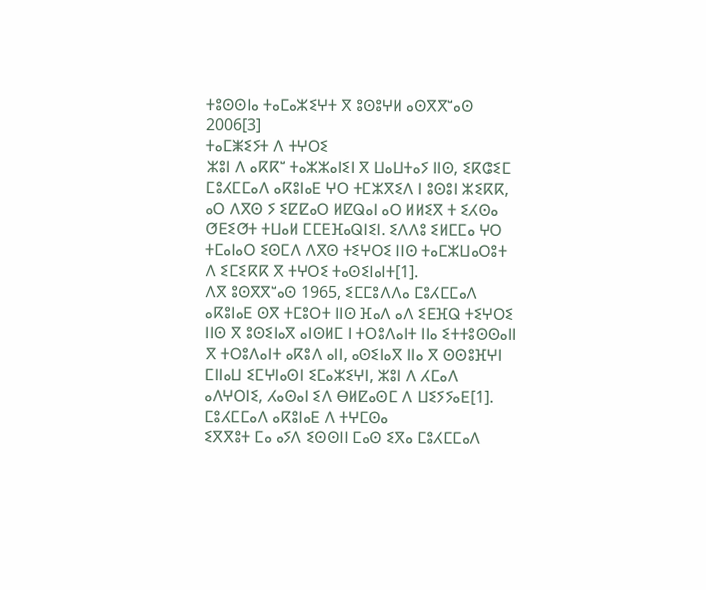ⵜⵓⵙⵙⵏⴰ ⵜⴰⵎⴰⵣⵉⵖⵜ ⴳ ⵓⵙⵓⵖⵍ ⴰⵙⴳⴳⵯⴰⵙ 2006[3]
ⵜⴰⵎⵥⵉⵢⵜ ⴷ ⵜⵖⵔⵉ
ⵣⵓⵏ ⴷ ⴰⴽⴽⵯ ⵜⴰⵣⵣⴰⵏⵉⵏ ⴳ ⵡⴰⵡⵜⴰⵢ ⵏⵏⵙ, ⵉⴽⵛⵉⵎ ⵎⵓⵃⵎⵎⴰⴷ ⴰⴽⵓⵏⴰⴹ ⵖⵔ ⵜⵎⵣⴳⵉⴷ ⵏ ⵓⵙⵓⵏ ⵣⵉⴽⴽ, ⴰⵔ ⴷⴳⵙ ⵢ ⵉⵇⵇⴰⵔ ⵍⵇⵕⴰⵏ ⴰⵔ ⵍⵍⵉⴳ ⵜ ⵉⵃⵙⴰ ⵚⴹⵉⵚⵜ ⵜⵡⴰⵍ ⵎⵎⴹⴼⴰⵕⵏⵉⵏ. ⵉⴷⴷⵓ ⵉⵍⵎⵎⴰ ⵖⵔ ⵜⵎⴰⵏⴰⵔ ⵉⵙⵎⴷ ⴷⴳⵙ ⵜⵉⵖⵔⵉ ⵏⵏⵙ ⵜⴰⵎⵣⵡⴰⵔⵓⵜ ⴷ ⵉⵎⵉⴽⴽ ⴳ ⵜⵖⵔⵉ ⵜⴰⵙⵉⵏⴰⵏⵜ[1].
ⴷⴳ ⵓⵙⴳⴳⵯⴰⵙ 1965, ⵉⵎⵎⵓⴷⴷⴰ ⵎⵓⵃⵎⵎⴰⴷ ⴰⴽⵓⵏⴰⴹ ⵙⴳ ⵜⵎⵓⵔⵜ ⵏⵏⵙ ⴼⴰⴷ ⴰⴷ ⵉⴹⴼⵕ ⵜⵉⵖⵔⵉ ⵏⵏⵙ ⴳ ⵓⵙⵉⵏⴰⴳ ⴰⵏⵙⵍⵎ ⵏ ⵜⵔⵓⴷⴰⵏⵜ ⵏⵏⴰ ⵉⵜⵜⵓⵙⵙⴰⵏⵏ ⴳ ⵜⵔⵓⴷⴰⵏⵜ ⴰⴽⵓⴷ ⴰⵏⵏ, ⴰⵙⵉⵏⴰⴳ ⵏⵏⴰ ⴳ ⵙⵙⵓⴼⵖⵏ ⵎⵏⵏⴰⵡ ⵉⵎⵖⵏⴰⵙⵏ ⵉⵎⴰⵣⵉⵖⵏ, ⵣⵓⵏ ⴷ ⵃⵎⴰⴷ ⴰⴷⵖⵔⵏⵉ, ⵃⴰⵙⴰⵏ ⵉⴷ ⴱⵍⵇⴰⵙⵎ ⴷ ⵡⵉⵢⵢⴰⴹ[1].
ⵎⵓⵃⵎⵎⴰⴷ ⴰⴽⵓⵏⴰⴹ ⴷ ⵜⵖⵎⵙⴰ
ⵉⴳⴳⵓⵜ ⵎⴰ ⴰⵢⴷ ⵉⵙⵙⵏⵏ ⵎⴰⵙ ⵉⴳⴰ ⵎⵓⵃⵎⵎⴰⴷ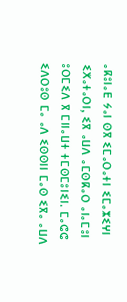ⴰⴽⵓⵏⴰⴹ ⵢⴰⵏ ⵙⴳ ⵉⵎⴰⵔⴰⵜⵏ ⵉⵎⴰⵣⵉⵖⵏ ⵉⵅⴰⵜⴰⵔⵏ, ⵉⴳ ⴰⵡⴷ ⴰⵎⵙⴽⴰⵔ ⴰⵏⴰⵎⵓⵏ ⵓⵔⵎⵉⴷ ⴳ ⵎⵏⵏⴰⵡⵜ ⵜⵎⵙⵎⵓⵏⵉⵏ. ⵎⴰⵛⵛ ⵉⴷⵔⵓⵙ ⵎⴰ ⴰⴷ ⵉⵙⵙⵏⵏ ⵎⴰⵙ ⵉⴳⴰ ⴰⵡⴷ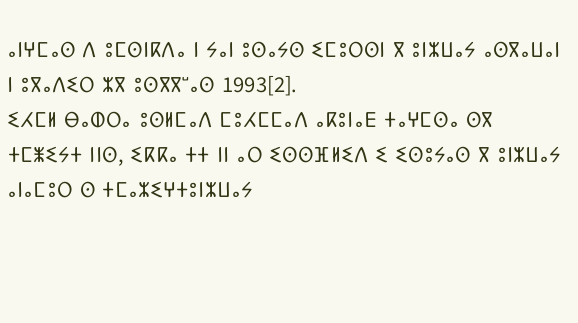ⴰⵏⵖⵎⴰⵙ ⴷ ⵓⵎⵙⵏⴽⴷⴰ ⵏ ⵢⴰⵏ ⵓⵙⴰⵢⵙ ⵉⵎⵓⵔⵙⵏ ⴳ ⵓⵏⵣⵡⴰⵢ ⴰⵙⴳⴰⵡⴰⵏ ⵏ ⵓⴳⴰⴷⵉⵔ ⵣⴳ ⵓⵙⴳⴳⵯⴰⵙ 1993[2].
ⵉⵃⵎⵍ ⴱⴰⵀⵔⴰ ⵓⵙⵍⵎⴰⴷ ⵎⵓⵃⵎⵎⴰⴷ ⴰⴽⵓⵏⴰⴹ ⵜⴰⵖⵎⵙⴰ ⵙⴳ ⵜⵎⵥⵉⵢⵜ ⵏⵏⵙ, ⵉⴽⴽⴰ ⵜⵜ ⵏⵏ ⴰⵔ ⵉⵙⵙⴼⵍⵉⴷ ⵉ ⵉⵙⵓⵢⴰⵙ ⴳ ⵓⵏⵣⵡⴰⵢ ⴰⵏⴰⵎⵓⵔ ⵙ ⵜⵎⴰⵣⵉⵖⵜⵓⵏⵣⵡⴰⵢ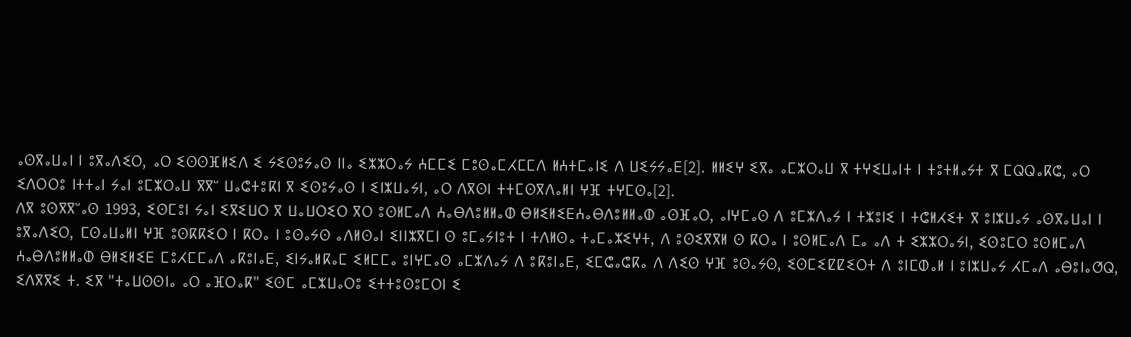ⴰⵙⴳⴰⵡⴰⵏ ⵏ ⵓⴳⴰⴷⵉⵔ, ⴰⵔ ⵉⵙⵙⴼⵍⵉⴷ ⵉ ⵢⵉⵙⵓⵢⴰⵙ ⵏⵏⴰ ⵉⵣⵣⵔⴰⵢ ⵄⵎⵎⵉ ⵎⵓⵙⴰⵎⵃⵎⵎⴷ ⵍⵄⵜⵎⴰⵏⵉ ⴷ ⵡⵉⵢⵢⴰⴹ[2]. ⵍⵍⵉⵖ ⵉⴳⴰ ⴰⵎⵣⵔⴰⵡ ⴳ ⵜⵖⵉⵡⴰⵏⵜ ⵏ ⵜⵓⵜⵍⴰⵢⵜ ⴳ ⵎⵕⵕⴰⴽⵛ, ⴰⵔ ⵉⴷⵔⵔⵓ ⵏⵜⵜⴰⵏ ⵢⴰⵏ ⵓⵎⵣⵔⴰⵡ ⴳⴳⵯ ⵡⴰⵛⵜⵓⴽⵏ ⴳ ⵉⵙⵓⵢⴰⵙ ⵏ ⵉⵏⵣⵡⴰⵢⵏ, ⴰⵔ ⴷⴳⵙⵏ ⵜⵜⵎⵙⴳⴷⴰⵍⵏ ⵖⴼ ⵜⵖⵎⵙⴰ[2].
ⴷⴳ ⵓⵙⴳⴳⵯⴰⵙ 1993, ⵉⵙⵎⵓⵏ ⵢⴰⵏ ⵉⴳⵉⵡⵔ ⴳ ⵡⴰⵡⵔⵉⵔ ⴳⵔ ⵓⵙⵍⵎⴰⴷ ⵄⴰⴱⴷⵓⵍⵍⴰⵀ ⴱⵍⵉⵍⵉⴹⵄⴰⴱⴷⵓⵍⵍⴰⵀ ⴰⵙⴼⴰⵔ, ⴰⵏⵖⵎⴰⵙ ⴷ ⵓⵎⵣⴷⴰⵢ ⵏ ⵜⵣⵓⵏⵉ ⵏ ⵜⵛⵍⵃⵉⵜ ⴳ ⵓⵏⵣⵡⴰⵢ ⴰⵙⴳⴰⵡⴰⵏ ⵏ ⵓⴳⴰⴷⵉⵔ, ⵎⵙⴰⵡⴰⵍⵏ ⵖⴼ ⵓⵙⴽⴽⵉⵔ ⵏ ⴽⵔⴰ ⵏ ⵓⵙⴰⵢⵙ ⴰⴷⵍⵙⴰⵏ ⵉⵏⵏⵣⴳⵎⵏ ⵙ ⵓⵎⴰⵢⵏⵓⵜ ⵏ ⵜⴷⵍⵙⴰ ⵜⴰⵎⴰⵣⵉⵖⵜ, ⴷ ⵓⵙⵉⴳⴳⵍ ⵙ ⴽⵔⴰ ⵏ ⵓⵙⵍⵎⴰⴷ ⵎⴰ ⴰⴷ ⵜ ⵉⵣⵣⵔⴰⵢⵏ, ⵉⵙⵓⵎⵔ ⵓⵙⵍⵎⴰⴷ ⵄⴰⴱⴷⵓⵍⵍⴰⵀ ⴱⵍⵉⵍⵉⴹ ⵎⵓⵃⵎⵎⴰⴷ ⴰⴽⵓⵏⴰⴹ, ⵉⵏⵢⴰⵍⴽⴰⵎ ⵉⵍⵎⵎⴰ ⵓⵏⵖⵎⴰⵙ ⴰⵎⵣⴷⴰⵢ ⴷ ⵓⴽⵓⵏⴰⴹ, ⵉⵎⵛⴰⵛⴽⴰ ⴷ ⴷⵉⵙ ⵖⴼ ⵓⵙⴰⵢⵙ, ⵉⵙⵎⵉⵇⵇⵉⵔⵜ ⴷ ⵓⵏⵎⵀⴰⵍ ⵏ ⵓⵏⵣⵡⴰⵢ ⵃⵎⴰⴷ ⴰⴱⵓⵏⴰⵚⵕ, ⵉⴷⴳⴳⵉ ⵜ. ⵉⴳ "ⵜⴰⵡⵙⵙⵏⴰ ⴰⵔ ⴰⴼⵔⴰⴽ" ⵉⵙⵎ ⴰⵎⵣⵡⴰⵔⵓ ⵉⵜⵜⵓⵙⵓⵎⵔⵏ ⵉ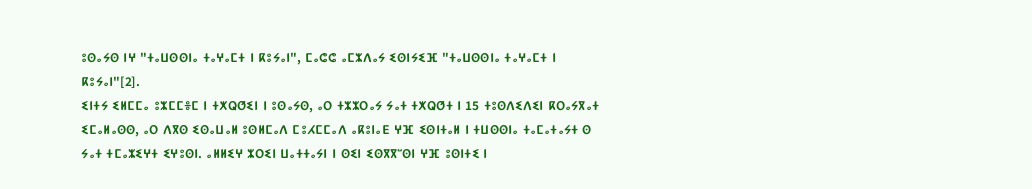ⵓⵙⴰⵢⵙ ⵏⵖ "ⵜⴰⵡⵙⵙⵏⴰ ⵜⴰⵖⴰⵎⵜ ⵏ ⴽⵓⵢⴰⵏ", ⵎⴰⵛⵛ ⴰⵎⵣⴷⴰⵢ ⵉⵙⵏⵢⵉⴼ "ⵜⴰⵡⵙⵙⵏⴰ ⵜⴰⵖⴰⵎⵜ ⵏ ⴽⵓⵢⴰⵏ"[2].
ⵉⵏⵜⵢ ⵉⵍⵎⵎⴰ ⵓⵣⵎⵎⴻⵎ ⵏ ⵜⵅⵕⵚⵉⵏ ⵏ ⵓⵙⴰⵢⵙ, ⴰⵔ ⵜⵣⵣⵔⴰⵢ ⵢⴰⵜ ⵜⵅⵕⵚⵜ ⵏ 15 ⵜⵓⵙⴷⵉⴷⵉⵏ ⴽⵔⴰⵢⴳⴰⵜ ⵉⵎⴰⵍⴰⵙⵙ, ⴰⵔ ⴷⴳⵙ ⵉⵙⴰⵡⴰⵍ ⵓⵙⵍⵎⴰⴷ ⵎⵓⵃⵎⵎⴰⴷ ⴰⴽⵓⵏⴰⴹ ⵖⴼ ⵉⵙⵏⵜⴰⵍ ⵏ ⵜⵡⵙⵙⵏⴰ ⵜⴰⵎⴰⵜⴰⵢⵜ ⵙ ⵢⴰⵜ ⵜⵎⴰⵣⵉⵖⵜ ⵉⵖⵓⵙⵏ. ⴰⵍⵍⵉⵖ ⵣⵔⵉⵏ ⵡⴰⵜⵜⴰⵢⵏ ⵏ ⵙⵉⵏ ⵉⵙⴳⴳⵯⵙⵏ ⵖⴼ ⵓⵙⵏⵜⵉ ⵏ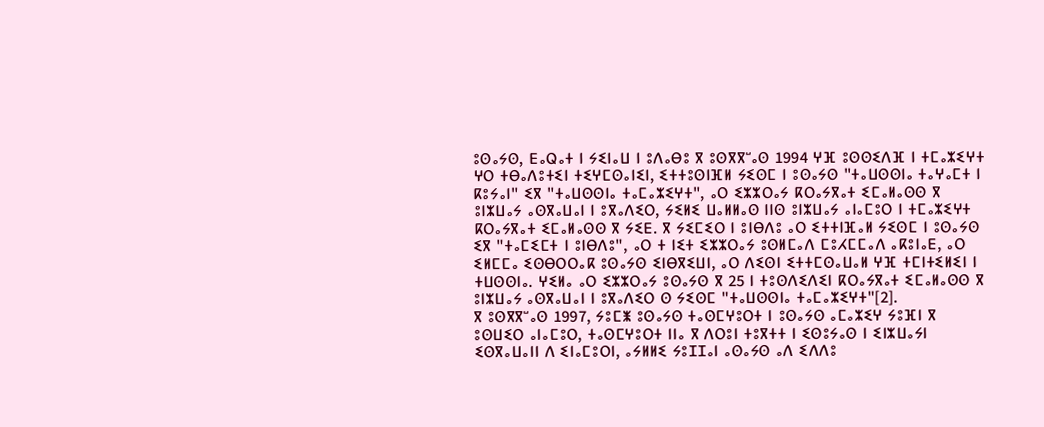ⵓⵙⴰⵢⵙ, ⴹⴰⵕⴰⵜ ⵏ ⵢⵉⵏⴰⵡ ⵏ ⵓⴷⴰⴱⵓ ⴳ ⵓⵙⴳⴳⵯⴰⵙ 1994 ⵖⴼ ⵓⵙⵙⵉⴷⴼ ⵏ ⵜⵎⴰⵣⵉⵖⵜ ⵖⵔ ⵜⴱⴰⴷⵓⵜⵉⵏ ⵜⵉⵖⵎⵙⴰⵏⵉⵏ, ⵉⵜⵜⵓⵙⵏⴼⵍ ⵢⵉⵙⵎ ⵏ ⵓⵙⴰⵢⵙ "ⵜⴰⵡⵙⵙⵏⴰ ⵜⴰⵖⴰⵎⵜ ⵏ ⴽⵓⵢⴰⵏ" ⵉⴳ "ⵜⴰⵡⵙⵙⵏⴰ ⵜⴰⵎⴰⵣⵉⵖⵜ", ⴰⵔ ⵉⵣⵣⵔⴰⵢ ⴽⵔⴰⵢⴳⴰⵜ ⵉⵎⴰⵍⴰⵙⵙ ⴳ ⵓⵏⵣⵡⴰⵢ ⴰⵙⴳⴰⵡⴰⵏ ⵏ ⵓⴳⴰⴷⵉⵔ, ⵢⵉⵍⵉ ⵡⴰⵍⵍⴰⵙ ⵏⵏⵙ ⵓⵏⵣⵡⴰⵢ ⴰⵏⴰⵎⵓⵔ ⵏ ⵜⵎⴰⵣⵉⵖⵜ ⴽⵔⴰⵢⴳⴰⵜ ⵉⵎⴰⵍⴰⵙⵙ ⴳ ⵢⵉⴹ. ⴳ ⵢⵉⵎⵉⵔ ⵏ ⵓⵏⴱⴷⵓ ⴰⵔ ⵉⵜⵜⵏⴼⴰⵍ ⵢⵉⵙⵎ ⵏ ⵓⵙⴰⵢⵙ ⵉⴳ "ⵜⴰⵎⵉⵎⵜ ⵏ ⵓⵏⴱⴷⵓ", ⴰⵔ ⵜ ⵏⵉⵜ ⵉⵣⵣⵔⴰⵢ ⵓⵙⵍⵎⴰⴷ ⵎⵓⵃⵎⵎⴰⴷ ⴰⴽⵓⵏⴰⴹ, ⴰⵔ ⵉⵍⵎⵎⴰ ⵉⵙⴱⵔⵔⴰⴽ ⵓⵙⴰⵢⵙ ⵉⵏⴱⴳⵉⵡⵏ, ⴰⵔ ⴷⵉⵙⵏ ⵉⵜⵜⵎⵙⴰⵡⴰⵍ ⵖⴼ ⵜⵎⵏⵜⵉⵍⵉⵏ ⵏ ⵜⵡⵙⵙⵏⴰ. ⵖⵉⵍⴰ ⴰⵔ ⵉⵣⵣⵔⴰⵢ ⵓⵙⴰⵢⵙ ⴳ 25 ⵏ ⵜⵓⵙⴷⵉⴷⵉⵏ ⴽⵔⴰⵢⴳⴰⵜ ⵉⵎⴰⵍⴰⵙⵙ ⴳ ⵓⵏⵣⵡⴰⵢ ⴰⵙⴳⴰⵡⴰⵏ ⵏ ⵓⴳⴰⴷⵉⵔ ⵙ ⵢⵉⵙⵎ "ⵜⴰⵡⵙⵙⵏⴰ ⵜⴰⵎⴰⵣⵉⵖⵜ"[2].
ⴳ ⵓⵙⴳⴳⵯⴰⵙ 1997, ⵢⵓⵎⵥ ⵓⵙⴰⵢⵙ ⵜⴰⵙⵎⵖⵓⵔⵜ ⵏ ⵓⵙⴰⵢⵙ ⴰⵎⴰⵣⵉⵖ ⵢⵓⴼⵏ ⴳ ⵓⵙⵡⵉⵔ ⴰⵏⴰⵎⵓⵔ, ⵜⴰⵙⵎⵖⵓⵔⵜ ⵏⵏⴰ ⴳ ⴷⵔⵓⵏ ⵜⵓⴳⵜⵜ ⵏ ⵉⵙⵓⵢⴰⵙ ⵏ ⵉⵏⵣⵡⴰⵢⵏ ⵉⵙⴳⴰⵡⴰⵏⵏ ⴷ ⵉⵏⴰⵎⵓⵔⵏ, ⴰⵢⵍⵍⵉ ⵢⵓⵊⵊⴰⵏ ⴰⵙⴰⵢⵙ ⴰⴷ ⵉⴷⴷⵓ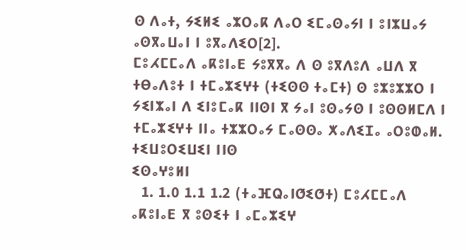ⵙ ⴷⴰⵜ, ⵢⵉⵍⵉ ⴰⵣⵔⴰⴽ ⴷⴰⵔ ⵉⵎⴰⵙⴰⵢⵏ ⵏ ⵓⵏⵣⵡⴰⵢ ⴰⵙⴳⴰⵡⴰⵏ ⵏ ⵓⴳⴰⴷⵉⵔ[2].
ⵎⵓⵃⵎⵎⴰⴷ ⴰⴽⵓⵏⴰⴹ ⵢⵓⴳⴳⴰ ⴷ ⵙ ⵓⴳⴷⵓⴷ ⴰⵡⴷ ⴳ ⵜⴱⴰⴷⵓⵜ ⵏ ⵜⵎⴰⵣⵉⵖⵜ (ⵜⵉⵙⵙ ⵜⴰⵎⵜ) ⵙ ⵓⵣⵓⵣⵣⵔ ⵏ ⵢⵉⵏⵣⴰⵏ ⴷ ⵉⵏⵓⵎⴰⴽ ⵏⵏⵙⵏ ⴳ ⵢⴰⵏ ⵓⵙⴰⵢⵙ ⵏ ⵓⵙⵙⵍⵎⴷ ⵏ ⵜⵎⴰⵣⵉⵖⵜ ⵏⵏⴰ ⵜⵣⵣⵔⴰⵢ ⵎⴰⵙⵙⴰ ⵅⴰⴷⵉⵊⴰ ⴰⵔⵓⵀⴰⵍ.
ⵜⵉⵡⵓⵔⵉⵡⵉⵏ ⵏⵏⵙ
ⵉⵙⴰⵖⵓⵍⵏ
  1. 1.0 1.1 1.2 (ⵜⴰⴼⵕⴰⵏⵚⵉⵚⵜ) ⵎⵓⵃⵎⵎⴰⴷ ⴰⴽⵓⵏⴰⴹ ⴳ ⵓⵙⵉⵜ ⵏ ⴰⵎⴰⵣⵉⵖ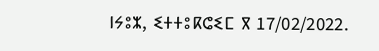ⵏⵢⵓⵣ, ⵉⵜⵜⵓⴽⵛⵉⵎ ⴳ 17/02/2022.